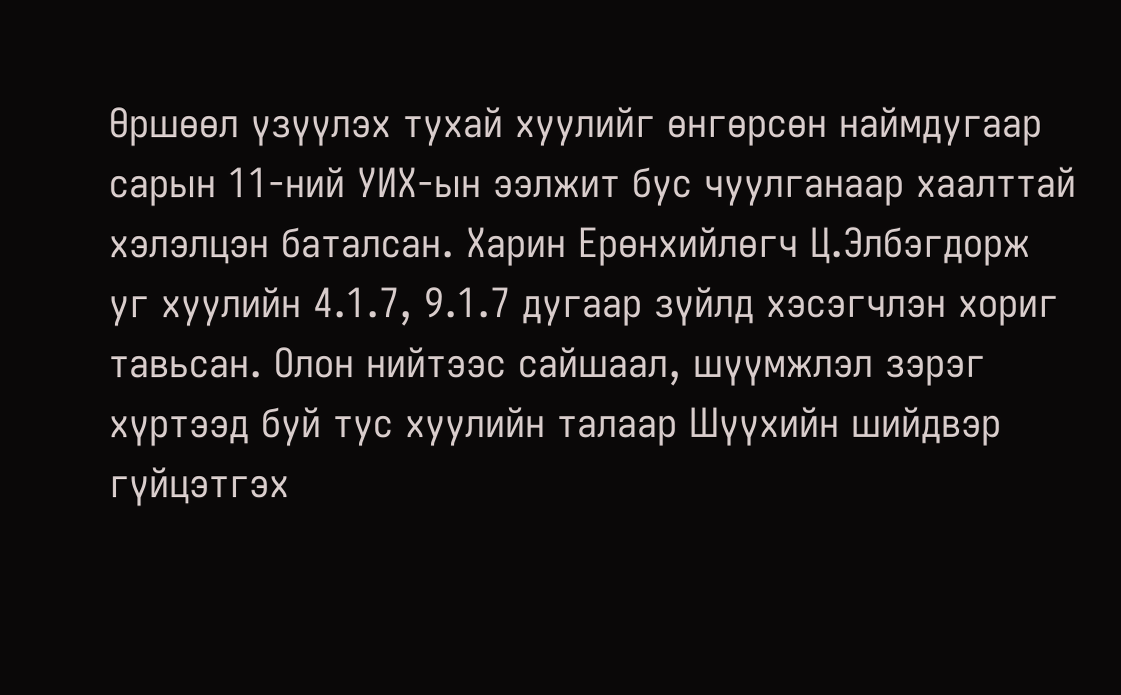Өршөөл үзүүлэх тухай хуулийг өнгөрсөн наймдугаар сарын 11-ний УИХ-ын ээлжит бус чуулганаар хаалттай хэлэлцэн баталсан. Харин Ерөнхийлөгч Ц.Элбэгдорж уг хуулийн 4.1.7, 9.1.7 дугаар зүйлд хэсэгчлэн хориг тавьсан. Олон нийтээс сайшаал, шүүмжлэл зэрэг хүртээд буй тус хуулийн талаар Шүүхийн шийдвэр гүйцэтгэх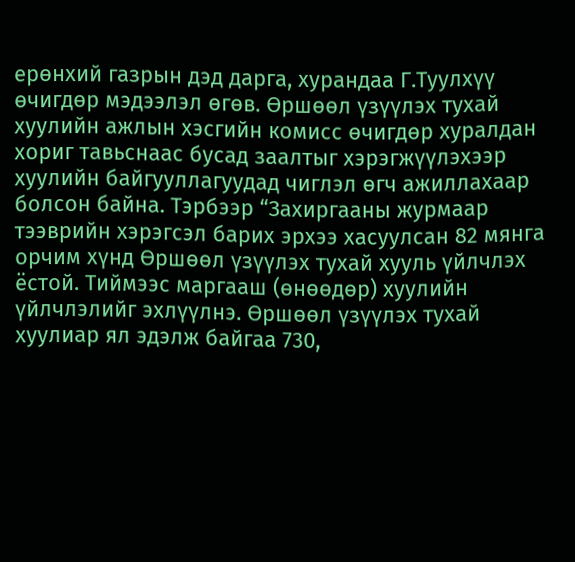ерөнхий газрын дэд дарга, хурандаа Г.Туулхүү өчигдөр мэдээлэл өгөв. Өршөөл үзүүлэх тухай хуулийн ажлын хэсгийн комисс өчигдөр хуралдан хориг тавьснаас бусад заалтыг хэрэгжүүлэхээр хуулийн байгууллагуудад чиглэл өгч ажиллахаар болсон байна. Тэрбээр “Захиргааны журмаар тээврийн хэрэгсэл барих эрхээ хасуулсан 82 мянга орчим хүнд Өршөөл үзүүлэх тухай хууль үйлчлэх ёстой. Тиймээс маргааш (өнөөдөр) хуулийн үйлчлэлийг эхлүүлнэ. Өршөөл үзүүлэх тухай хуулиар ял эдэлж байгаа 730,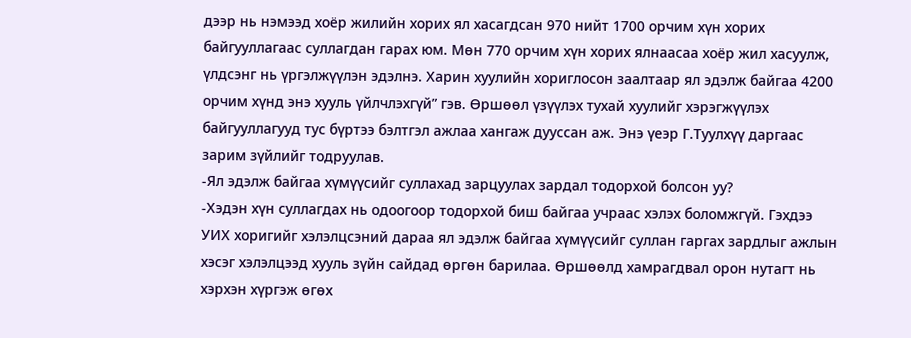дээр нь нэмээд хоёр жилийн хорих ял хасагдсан 970 нийт 1700 орчим хүн хорих байгууллагаас суллагдан гарах юм. Мөн 770 орчим хүн хорих ялнаасаа хоёр жил хасуулж, үлдсэнг нь үргэлжүүлэн эдэлнэ. Харин хуулийн хориглосон заалтаар ял эдэлж байгаа 4200 орчим хүнд энэ хууль үйлчлэхгүй” гэв. Өршөөл үзүүлэх тухай хуулийг хэрэгжүүлэх байгууллагууд тус бүртээ бэлтгэл ажлаа хангаж дууссан аж. Энэ үеэр Г.Туулхүү даргаас зарим зүйлийг тодруулав.
-Ял эдэлж байгаа хүмүүсийг суллахад зарцуулах зардал тодорхой болсон уу?
-Хэдэн хүн суллагдах нь одоогоор тодорхой биш байгаа учраас хэлэх боломжгүй. Гэхдээ УИХ хоригийг хэлэлцсэний дараа ял эдэлж байгаа хүмүүсийг суллан гаргах зардлыг ажлын хэсэг хэлэлцээд хууль зүйн сайдад өргөн барилаа. Өршөөлд хамрагдвал орон нутагт нь хэрхэн хүргэж өгөх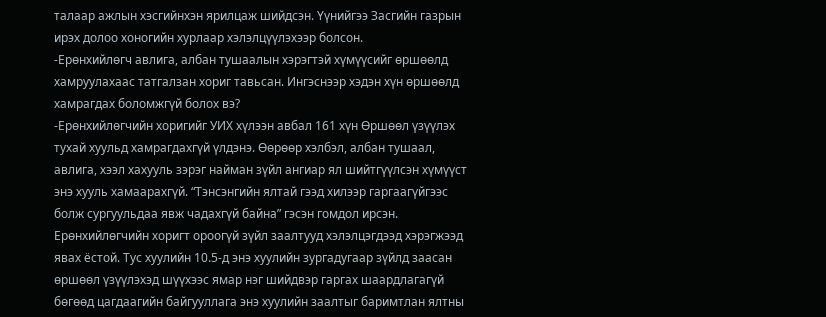талаар ажлын хэсгийнхэн ярилцаж шийдсэн. Үүнийгээ Засгийн газрын ирэх долоо хоногийн хурлаар хэлэлцүүлэхээр болсон.
-Ерөнхийлөгч авлига, албан тушаалын хэрэгтэй хүмүүсийг өршөөлд хамруулахаас татгалзан хориг тавьсан. Ингэснээр хэдэн хүн өршөөлд хамрагдах боломжгүй болох вэ?
-Ерөнхийлөгчийн хоригийг УИХ хүлээн авбал 161 хүн Өршөөл үзүүлэх тухай хуульд хамрагдахгүй үлдэнэ. Өөрөөр хэлбэл, албан тушаал, авлига, хээл хахууль зэрэг найман зүйл ангиар ял шийтгүүлсэн хүмүүст энэ хууль хамаарахгүй. “Тэнсэнгийн ялтай гээд хилээр гаргаагүйгээс болж сургуульдаа явж чадахгүй байна” гэсэн гомдол ирсэн. Ерөнхийлөгчийн хоригт ороогүй зүйл заалтууд хэлэлцэгдээд хэрэгжээд явах ёстой. Тус хуулийн 10.5-д энэ хуулийн зургадугаар зүйлд заасан өршөөл үзүүлэхэд шүүхээс ямар нэг шийдвэр гаргах шаардлагагүй бөгөөд цагдаагийн байгууллага энэ хуулийн заалтыг баримтлан ялтны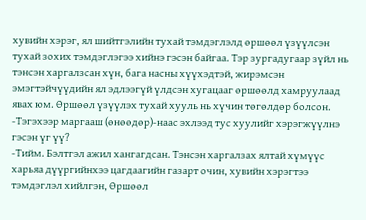хувийн хэрэг, ял шийтгэлийн тухай тэмдэглэлд өршөөл үзүүлсэн тухай зохих тэмдэглэгээ хийнэ гэсэн байгаа. Тэр зургадугаар зүйл нь тэнсэн харгалзсан хүн, бага насны хүүхэдтэй, жирэмсэн эмэгтэйчүүдийн ял эдлээгүй үлдсэн хугацааг өршөөлд хамруулаад явах юм. Өршөөл үзүүлэх тухай хууль нь хүчин төгөлдөр болсон.
-Тэгэхээр маргааш (өнөөдөр)-наас эхлээд тус хуулийг хэрэгжүүлнэ гэсэн үг үү?
-Тийм. Бэлтгэл ажил хангагдсан. Тэнсэн харгалзах ялтай хүмүүс харьяа дүүргийнхээ цагдаагийн газарт очин, хувийн хэрэгтээ тэмдэглэл хийлгэн, Өршөөл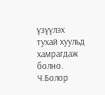үзүүлэх тухай хуульд хамрагдаж болно.
Ч.Болор